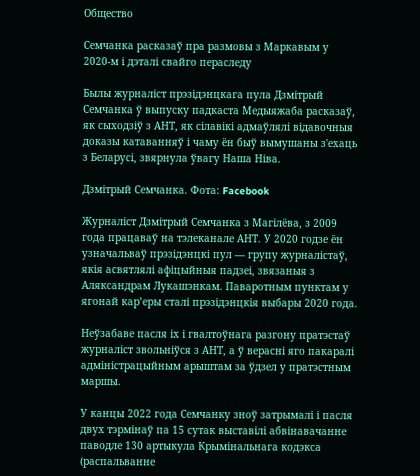Общество

Семчанка расказаў пра размовы з Маркавым у 2020‑м і дэталі свайго пераследу

Былы журналіст прэзідэнцкага пула Дзмітрый Семчанка ў выпуску падкаста Медыяжаба расказаў, як сыходзіў з АНТ, як сілавікі адмаўлялі відавочныя доказы катаванняў і чаму ён быў вымушаны з'ехаць з Беларусі, звярнула ўвагу Наша Ніва.

Дзмітрый Семчанка. Фота: Facebook

Журналіст Дзмітрый Семчанка з Магілёва, з 2009 года працаваў на тэлеканале АНТ. У 2020 годзе ён узначальваў прэзідэнцкі пул — групу журналістаў, якія асвятлялі афіцыйныя падзеі, звязаныя з Аляксандрам Лукашэнкам. Паваротным пунктам у ягонай кар’еры сталі прэзідэнцкія выбары 2020 года.

Неўзабаве пасля іх і гвалтоўнага разгону пратэстаў журналіст звольніўся з АНТ, а ў верасні яго пакаралі адміністрацыйным арыштам за ўдзел у пратэстным маршы.

У канцы 2022 года Семчанку зноў затрымалі і пасля двух тэрмінаў па 15 сутак выставілі абвінавачанне паводле 130 артыкула Крымінальнага кодэкса (распальванне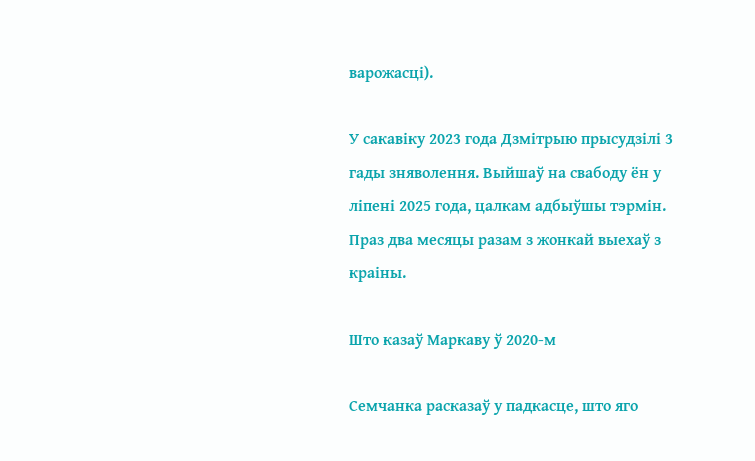варожасці).

У сакавіку 2023 года Дзмітрыю прысудзілі 3 гады зняволення. Выйшаў на свабоду ён у ліпені 2025 года, цалкам адбыўшы тэрмін. Праз два месяцы разам з жонкай выехаў з краіны.

Што казаў Маркаву ў 2020-м

Семчанка расказаў у падкасце, што яго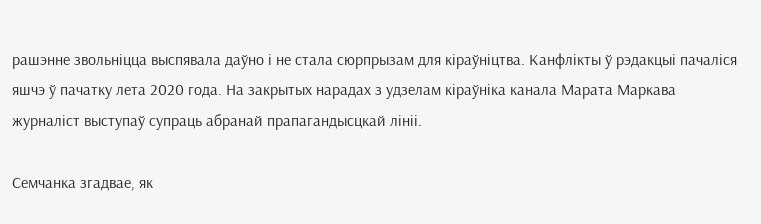рашэнне звольніцца выспявала даўно і не стала сюрпрызам для кіраўніцтва. Канфлікты ў рэдакцыі пачаліся яшчэ ў пачатку лета 2020 года. На закрытых нарадах з удзелам кіраўніка канала Марата Маркава журналіст выступаў супраць абранай прапагандысцкай лініі.

Семчанка згадвае, як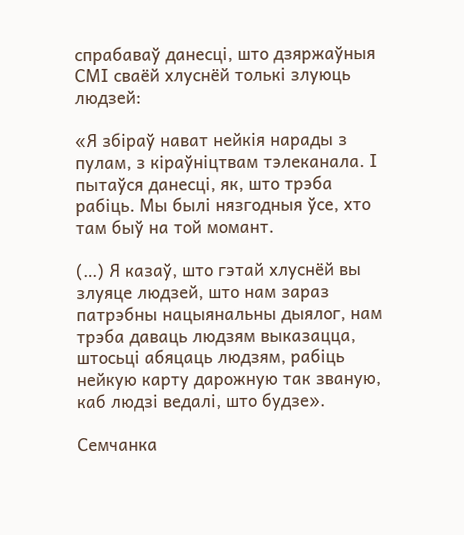спрабаваў данесці, што дзяржаўныя СМІ сваёй хлуснёй толькі злуюць людзей:

«Я збіраў нават нейкія нарады з пулам, з кіраўніцтвам тэлеканала. І пытаўся данесці, як, што трэба рабіць. Мы былі нязгодныя ўсе, хто там быў на той момант.

(…) Я казаў, што гэтай хлуснёй вы злуяце людзей, што нам зараз патрэбны нацыянальны дыялог, нам трэба даваць людзям выказацца, штосьці абяцаць людзям, рабіць нейкую карту дарожную так званую, каб людзі ведалі, што будзе».

Семчанка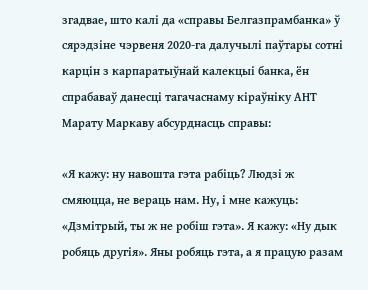згадвае, што калі да «справы Белгазпрамбанка» ў сярэдзіне чэрвеня 2020‑га далучылі паўтары сотні карцін з карпаратыўнай калекцыі банка, ён спрабаваў данесці тагачаснаму кіраўніку АНТ Марату Маркаву абсурднасць справы:

«Я кажу: ну навошта гэта рабіць? Людзі ж смяюцца, не вераць нам. Ну, і мне кажуць: «Дзмітрый, ты ж не робіш гэта». Я кажу: «Ну дык робяць другія». Яны робяць гэта, а я працую разам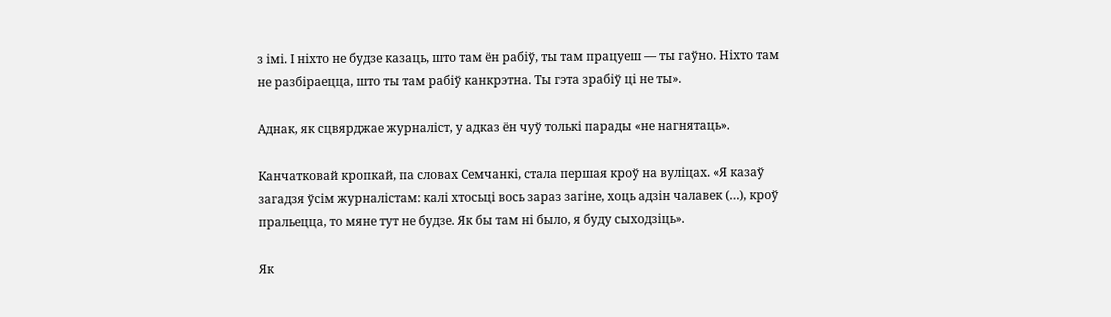з імі. І ніхто не будзе казаць, што там ён рабіў, ты там працуеш — ты гаўно. Ніхто там не разбіраецца, што ты там рабіў канкрэтна. Ты гэта зрабіў ці не ты».

Аднак, як сцвярджае журналіст, у адказ ён чуў толькі парады «не нагнятаць».

Канчатковай кропкай, па словах Семчанкі, стала першая кроў на вуліцах. «Я казаў загадзя ўсім журналістам: калі хтосьці вось зараз загіне, хоць адзін чалавек (…), кроў пральецца, то мяне тут не будзе. Як бы там ні было, я буду сыходзіць».

Як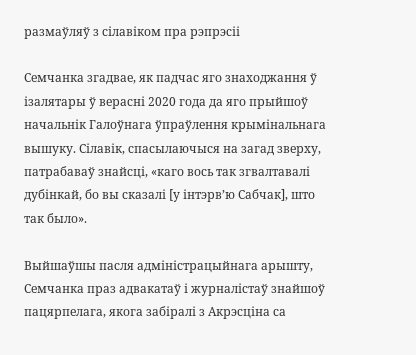размаўляў з сілавіком пра рэпрэсіі

Семчанка згадвае, як падчас яго знаходжання ў ізалятары ў верасні 2020 года да яго прыйшоў начальнік Галоўнага ўпраўлення крымінальнага вышуку. Сілавік, спасылаючыся на загад зверху, патрабаваў знайсці, «каго вось так згвалтавалі дубінкай, бо вы сказалі [у інтэрв’ю Сабчак], што так было».

Выйшаўшы пасля адміністрацыйнага арышту, Семчанка праз адвакатаў і журналістаў знайшоў пацярпелага, якога забіралі з Акрэсціна са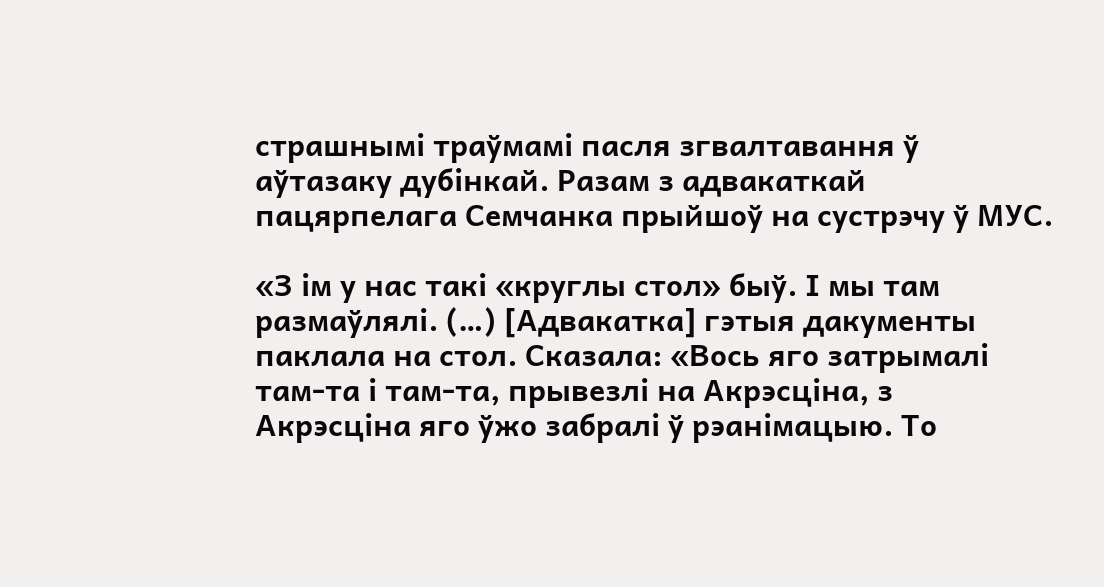страшнымі траўмамі пасля згвалтавання ў аўтазаку дубінкай. Разам з адвакаткай пацярпелага Семчанка прыйшоў на сустрэчу ў МУС.

«З ім у нас такі «круглы стол» быў. І мы там размаўлялі. (…) [Адвакатка] гэтыя дакументы паклала на стол. Сказала: «Вось яго затрымалі там-та і там-та, прывезлі на Акрэсціна, з Акрэсціна яго ўжо забралі ў рэанімацыю. То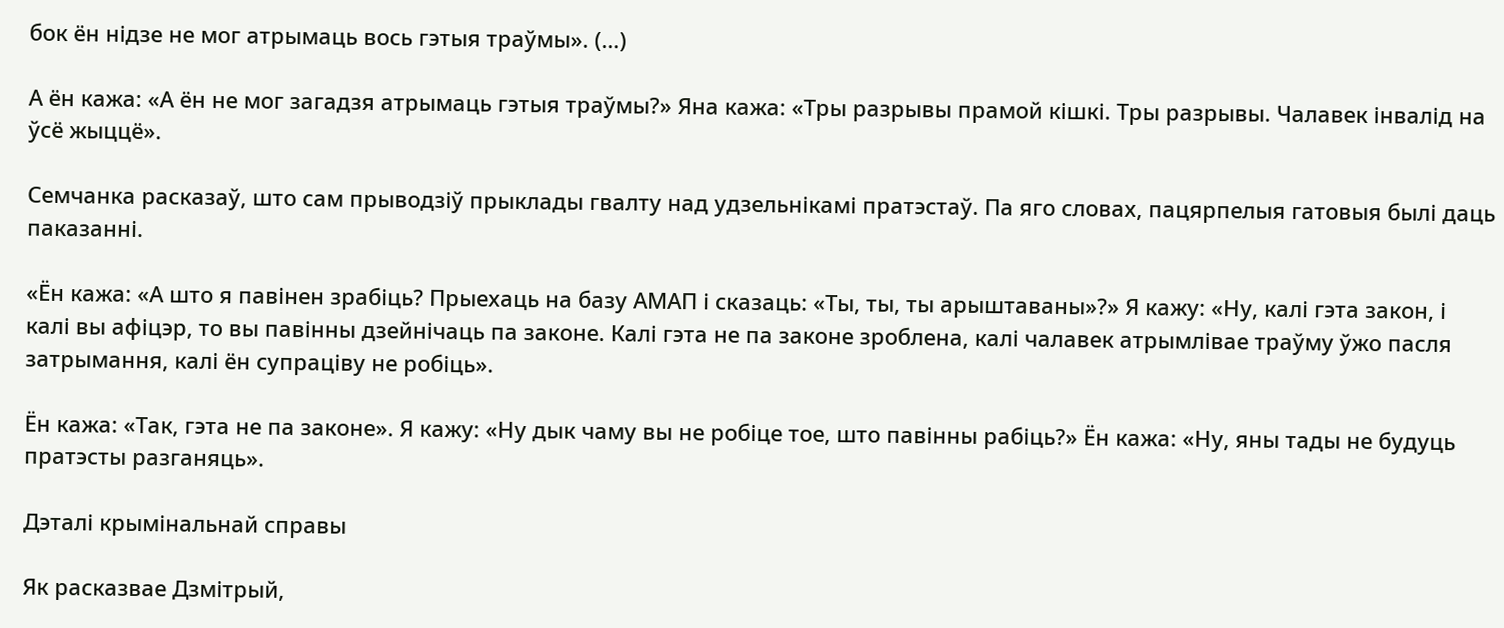бок ён нідзе не мог атрымаць вось гэтыя траўмы». (…)

А ён кажа: «А ён не мог загадзя атрымаць гэтыя траўмы?» Яна кажа: «Тры разрывы прамой кішкі. Тры разрывы. Чалавек інвалід на ўсё жыццё».

Семчанка расказаў, што сам прыводзіў прыклады гвалту над удзельнікамі пратэстаў. Па яго словах, пацярпелыя гатовыя былі даць паказанні.

«Ён кажа: «А што я павінен зрабіць? Прыехаць на базу АМАП і сказаць: «Ты, ты, ты арыштаваны»?» Я кажу: «Ну, калі гэта закон, і калі вы афіцэр, то вы павінны дзейнічаць па законе. Калі гэта не па законе зроблена, калі чалавек атрымлівае траўму ўжо пасля затрымання, калі ён супраціву не робіць».

Ён кажа: «Так, гэта не па законе». Я кажу: «Ну дык чаму вы не робіце тое, што павінны рабіць?» Ён кажа: «Ну, яны тады не будуць пратэсты разганяць».

Дэталі крымінальнай справы

Як расказвае Дзмітрый,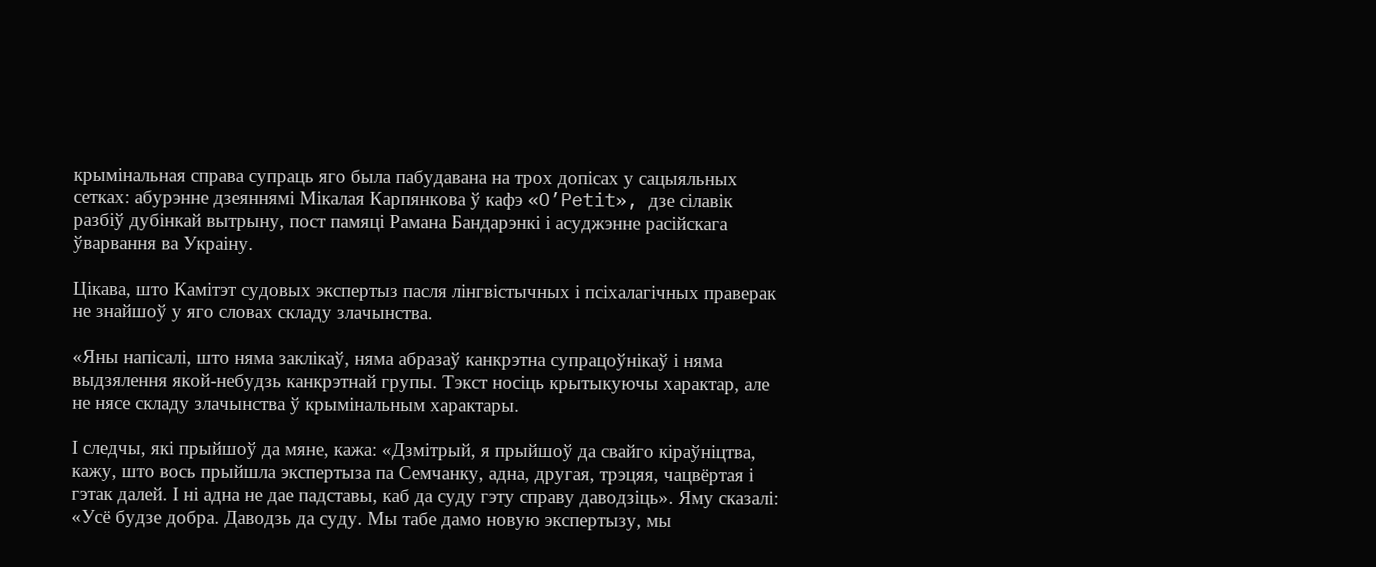крымінальная справа супраць яго была пабудавана на трох допісах у сацыяльных сетках: абурэнне дзеяннямі Мікалая Карпянкова ў кафэ «O’Petit», дзе сілавік разбіў дубінкай вытрыну, пост памяці Рамана Бандарэнкі і асуджэнне расійскага ўварвання ва Украіну.

Цікава, што Камітэт судовых экспертыз пасля лінгвістычных і псіхалагічных праверак не знайшоў у яго словах складу злачынства.

«Яны напісалі, што няма заклікаў, няма абразаў канкрэтна супрацоўнікаў і няма выдзялення якой-небудзь канкрэтнай групы. Тэкст носіць крытыкуючы характар, але не нясе складу злачынства ў крымінальным характары.

І следчы, які прыйшоў да мяне, кажа: «Дзмітрый, я прыйшоў да свайго кіраўніцтва, кажу, што вось прыйшла экспертыза па Семчанку, адна, другая, трэцяя, чацвёртая і гэтак далей. І ні адна не дае падставы, каб да суду гэту справу даводзіць». Яму сказалі: «Усё будзе добра. Даводзь да суду. Мы табе дамо новую экспертызу, мы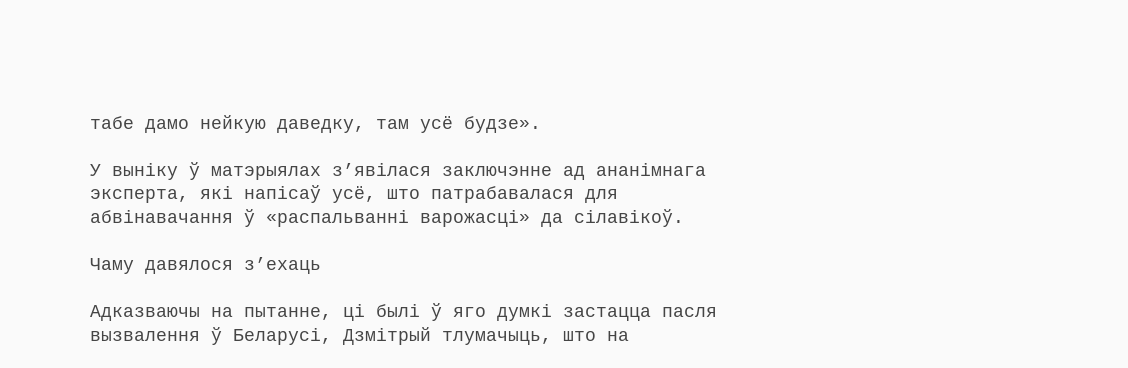табе дамо нейкую даведку, там усё будзе».

У выніку ў матэрыялах з’явілася заключэнне ад ананімнага эксперта, які напісаў усё, што патрабавалася для абвінавачання ў «распальванні варожасці» да сілавікоў.

Чаму давялося з’ехаць

Адказваючы на пытанне, ці былі ў яго думкі застацца пасля вызвалення ў Беларусі, Дзмітрый тлумачыць, што на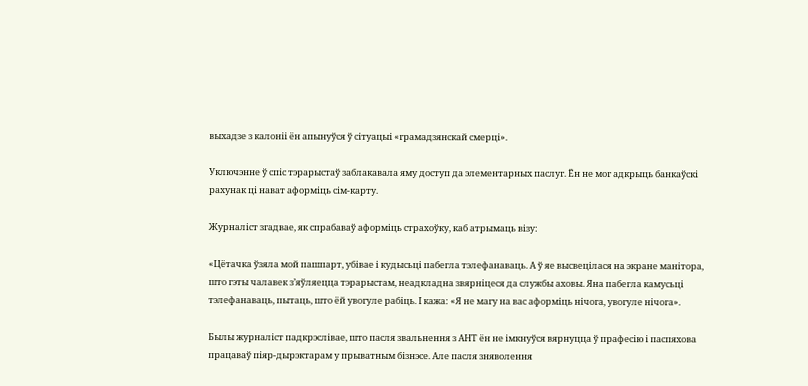выхадзе з калоніі ён апынуўся ў сітуацыі «грамадзянскай смерці».

Уключэнне ў спіс тэрарыстаў заблакавала яму доступ да элементарных паслуг. Ён не мог адкрыць банкаўскі рахунак ці нават аформіць сім-карту.

Журналіст згадвае, як спрабаваў аформіць страхоўку, каб атрымаць візу:

«Цётачка ўзяла мой пашпарт, убівае і кудысьці пабегла тэлефанаваць. А ў яе высвецілася на экране манітора, што гэты чалавек з’яўляецца тэрарыстам, неадкладна звярніцеся да службы аховы. Яна пабегла камусьці тэлефанаваць, пытаць, што ёй увогуле рабіць. І кажа: «Я не магу на вас аформіць нічога, увогуле нічога».

Былы журналіст падкрэслівае, што пасля звальнення з АНТ ён не імкнуўся вярнуцца ў прафесію і паспяхова працаваў піяр-дырэктарам у прыватным бізнэсе. Але пасля зняволення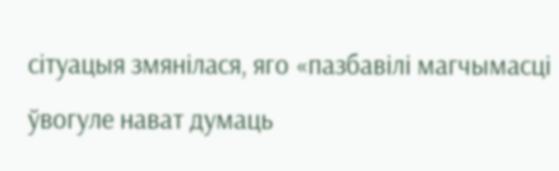сітуацыя змянілася, яго «пазбавілі магчымасці ўвогуле нават думаць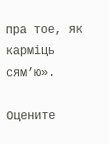пра тое, як карміць сям’ю».

Оцените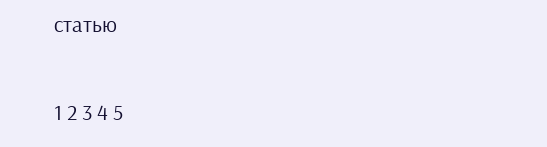статью

1 2 3 4 5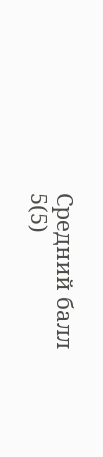Средний балл 5(5)